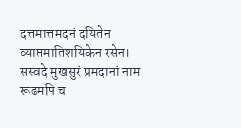दत्तमात्तमदनं दयितेन व्याप्तमातिशयिकेन रसेन।
सस्वदे मुखसुरं प्रमदानां नाम रूढमपि च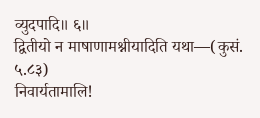व्युदपादि॥ ६॥
द्वितीयो न माषाणामश्नीयादिति यथा—(कुसं. ५.८३)
निवार्यतामालि!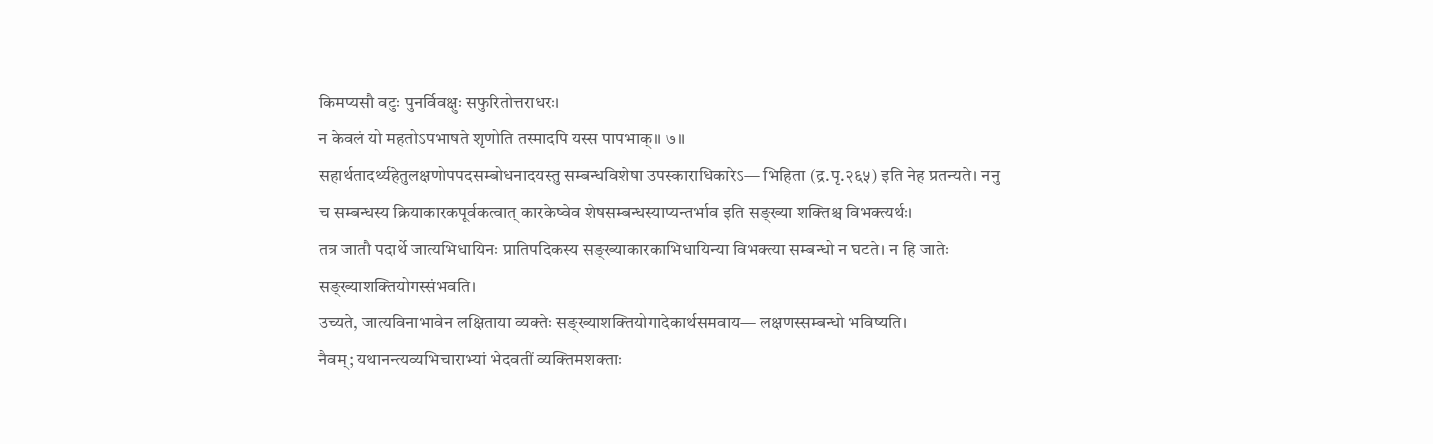किमप्यसौ वटुः पुनर्विवक्षुः सफुरितोत्तराधरः।
न केवलं यो महतोऽपभाषते शृणोति तस्मादपि यस्स पापभाक्॥ ७॥
सहार्थतादर्थ्यहेतुलक्षणोपपदसम्बोधनादयस्तु सम्बन्धविशेषा उपस्काराधिकारेऽ— भिहिता (द्र.पृ.२६५) इति नेह प्रतन्यते। ननु च सम्बन्धस्य क्रियाकारकपूर्वकत्वात् कारकेष्वेव शेषसम्बन्धस्याप्यन्तर्भाव इति सङ्ख्या शक्तिश्च विभक्त्यर्थः।
तत्र जातौ पदार्थे जात्यभिधायिनः प्रातिपदिकस्य सङ्ख्याकारकाभिधायिन्या विभक्त्या सम्बन्धो न घटते। न हि जातेः सङ्ख्याशक्तियोगस्संभवति।
उच्यते, जात्यविनाभावेन लक्षिताया व्यक्तेः सङ्ख्याशक्तियोगादेकार्थसमवाय— लक्षणस्सम्बन्धो भविष्यति।
नैवम्; यथानन्त्यव्यभिचाराभ्यां भेदवतीं व्यक्तिमशक्ताः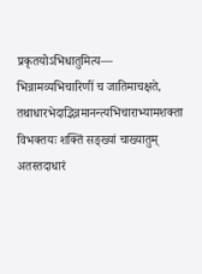प्रकृतयोऽभिधातुमित्य— भिन्नामव्यभिचारिणीं च जातिमाचक्षते, तथाधारभेदाद्भिन्नमानन्त्यभिचाराभ्यामशक्ता विभक्तयः शक्तिं सङ्ख्यां चाख्यातुम् अतस्तदाधारं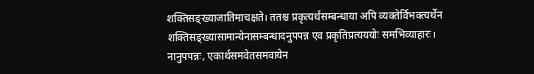शक्तिसङ्ख्याजातिमाचक्षते। ततश्च प्रकृत्यर्थसम्बन्धाया अपि व्यक्तेर्विभक्त्यर्थेन शक्तिसङ्ख्यासामान्येनासम्बन्धादनुपपन्न एव प्रकृतिप्रत्यययोः समभिव्याहारः।
नानुपपन्नः, एकार्थसमवेतसमवायेन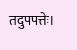तदुपपत्तेः।